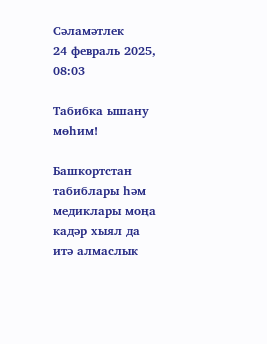Сәламәтлек
24 февраль 2025, 08:03

Табибка ышану мөһим!

Башкортстан табиблары һәм медиклары моңа кадәр хыял да итә алмаслык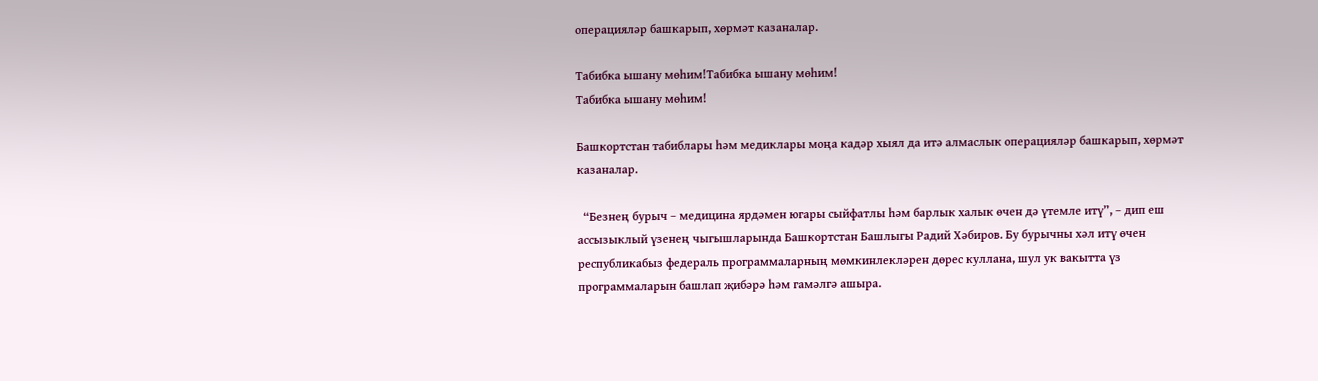операцияләр башкарып, хөрмәт казаналар.

Табибка ышану мөһим!Табибка ышану мөһим!
Табибка ышану мөһим!

Башкортстан табиблары һәм медиклары моңа кадәр хыял да итә алмаслык операцияләр башкарып, хөрмәт казаналар.

  “Безнең бурыч – медицина ярдәмен югары сыйфатлы һәм барлык халык өчен дә үтемле итү”, – дип еш ассызыклый үзенең чыгышларында Башкортстан Башлыгы Радий Хәбиров. Бу бурычны хәл итү өчен республикабыз федераль программаларның мөмкинлекләрен дөрес куллана, шул ук вакытта үз программаларын башлап җибәрә һәм гамәлгә ашыра.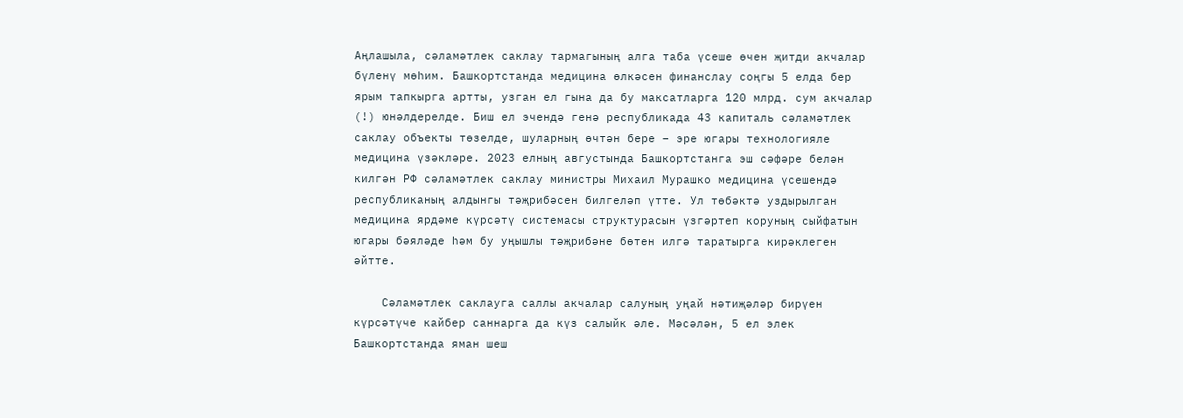Аңлашыла, сәламәтлек саклау тармагының алга таба үсеше өчен җитди акчалар бүленү мөһим. Башкортстанда медицина өлкәсен финанслау соңгы 5 елда бер ярым тапкырга артты, узган ел гына да бу максатларга 120 млрд. сум акчалар (!) юнәлдерелде. Биш ел эчендә генә республикада 43 капиталь сәламәтлек саклау объекты төзелде, шуларның өчтән бере – эре югары технологияле медицина үзәкләре. 2023 елның августында Башкортстанга эш сәфәре белән килгән РФ сәламәтлек саклау министры Михаил Мурашко медицина үсешендә республиканың алдынгы тәҗрибәсен билгеләп үтте. Ул төбәктә уздырылган медицина ярдәме күрсәтү системасы структурасын үзгәртеп коруның сыйфатын югары бәяләде һәм бу уңышлы тәҗрибәне бөтен илгә таратырга кирәклеген әйтте.

    Сәламәтлек саклауга саллы акчалар салуның уңай нәтиҗәләр бирүен күрсәтүче кайбер саннарга да күз салыйк әле. Мәсәлән, 5 ел элек Башкортстанда яман шеш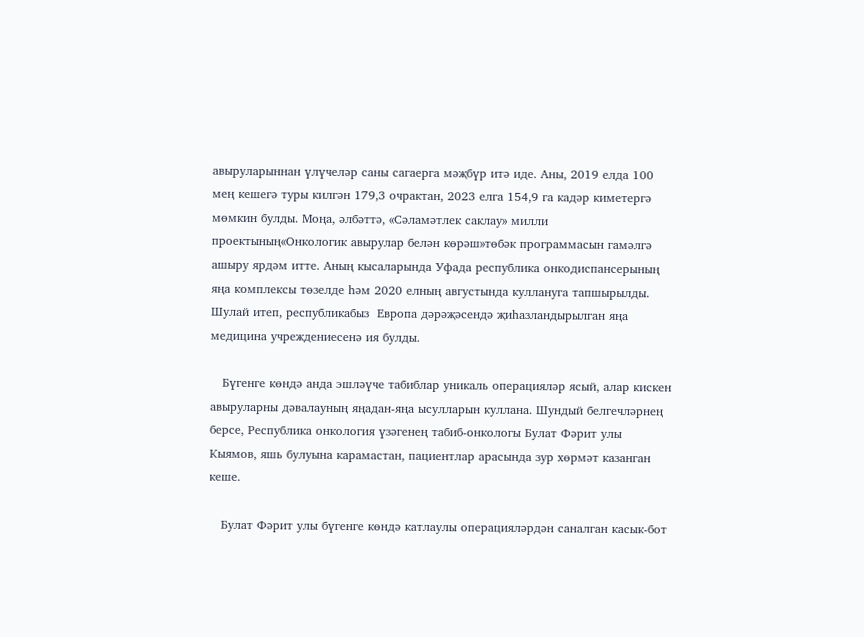авыруларыннан үлүчеләр саны сагаерга мәҗбүр итә иде. Аны, 2019 елда 100 мең кешегә туры килгән 179,3 очрактан, 2023 елга 154,9 га кадәр киметергә мөмкин булды. Моңа, әлбәттә, «Сәламәтлек саклау» милли проектының«Онкологик авырулар белән көрәш»төбәк программасын гамәлгә ашыру ярдәм итте. Аның кысаларында Уфада республика онкодиспансерының яңа комплексы төзелде һәм 2020 елның августында куллануга тапшырылды. Шулай итеп, республикабыз  Европа дәрәҗәсендә җиһазландырылган яңа медицина учреждениесенә ия булды.

   Бүгенге көндә анда эшләүче табиблар уникаль операцияләр ясый, алар кискен авыруларны дәвалауның яңадан-яңа ысулларын куллана. Шундый белгечләрнең берсе, Республика онкология үзәгенең табиб-онкологы Булат Фәрит улы Кыямов, яшь булуына карамастан, пациентлар арасында зур хөрмәт казанган кеше.

   Булат Фәрит улы бүгенге көндә катлаулы операцияләрдән саналган касык-бот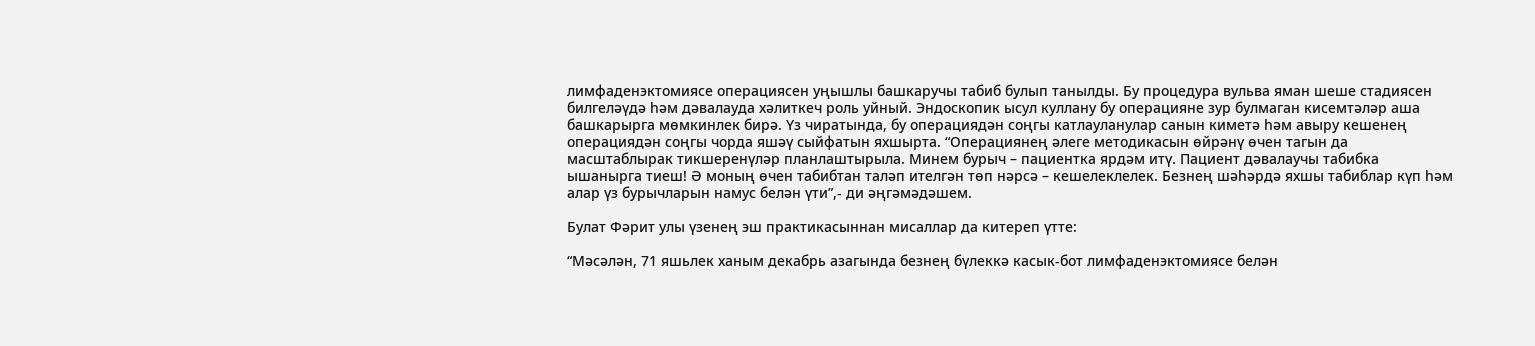лимфаденэктомиясе операциясен уңышлы башкаручы табиб булып танылды. Бу процедура вульва яман шеше стадиясен билгеләүдә һәм дәвалауда хәлиткеч роль уйный. Эндоскопик ысул куллану бу операцияне зур булмаган кисемтәләр аша башкарырга мөмкинлек бирә. Үз чиратында, бу операциядән соңгы катлауланулар санын киметә һәм авыру кешенең операциядән соңгы чорда яшәү сыйфатын яхшырта. “Операциянең әлеге методикасын өйрәнү өчен тагын да масштаблырак тикшеренүләр планлаштырыла. Минем бурыч – пациентка ярдәм итү. Пациент дәвалаучы табибка ышанырга тиеш! Ә моның өчен табибтан таләп ителгән төп нәрсә – кешелеклелек. Безнең шәһәрдә яхшы табиблар күп һәм алар үз бурычларын намус белән үти”,- ди әңгәмәдәшем.

Булат Фәрит улы үзенең эш практикасыннан мисаллар да китереп үтте:

“Мәсәлән, 71 яшьлек ханым декабрь азагында безнең бүлеккә касык-бот лимфаденэктомиясе белән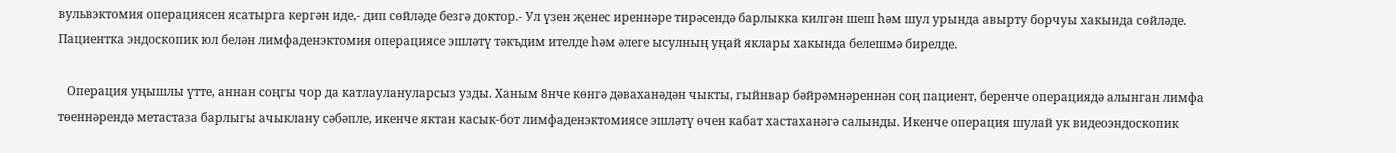вульвэктомия операциясен ясатырга кергән иде,- дип сөйләде безгә доктор.- Ул үзен җенес иреннәре тирәсендә барлыкка килгән шеш һәм шул урында авырту борчуы хакында сөйләде. Пациентка эндоскопик юл белән лимфаденэктомия операциясе эшләтү тәкъдим ителде һәм әлеге ысулның уңай яклары хакында белешмә бирелде.

   Операция уңышлы үтте, аннан соңгы чор да катлаулануларсыз узды. Ханым 8нче көнгә дәваханәдән чыкты, гыйнвар бәйрәмнәреннән соң пациент, беренче операциядә алынган лимфа төеннәрендә метастаза барлыгы ачыклану сәбәпле, икенче яктан касык-бот лимфаденэктомиясе эшләтү өчен кабат хастаханәгә салынды. Икенче операция шулай ук видеоэндоскопик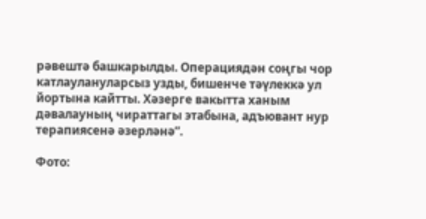рәвештә башкарылды. Операциядән соңгы чор катлаулануларсыз узды, бишенче тәүлеккә ул йортына кайтты. Хәзерге вакытта ханым дәвалауның чираттагы этабына, адъювант нур терапиясенә әзерләнә”.

Фото: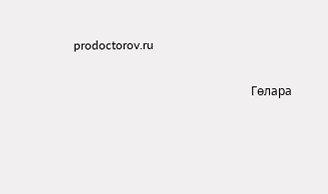prodoctorov.ru

                                                           Гөлара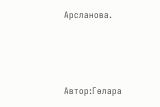Арсланова.



Автор:Гөлара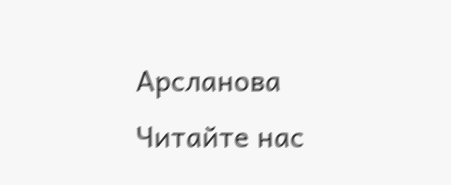Арсланова
Читайте нас